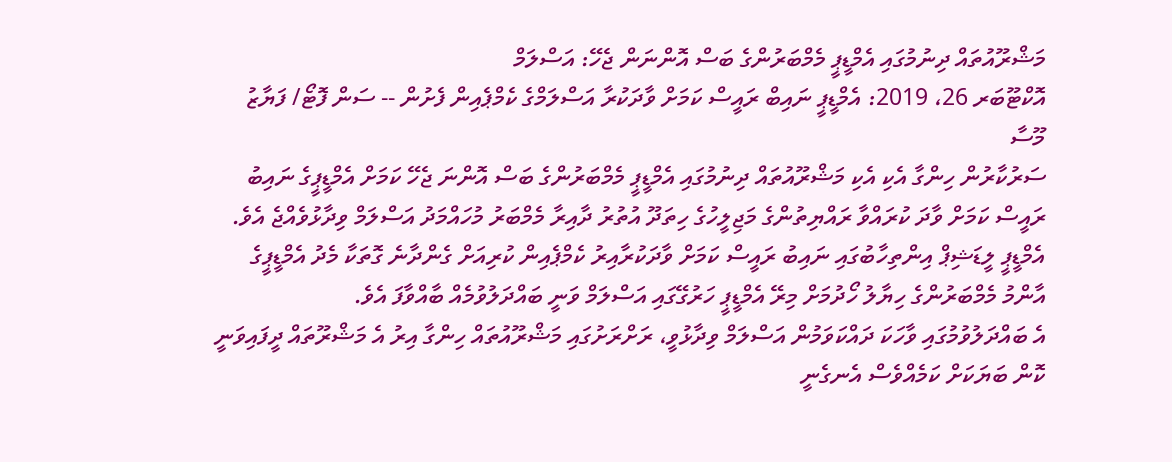މަޝްރޫއުތައް ދިނުމުގައި އެމްޑީޕީ މެމްބަރުންގެ ބަސް އޮންނަން ޖެހޭ: އަސްލަމް
އޮކްޓޫބަރ 26، 2019: އެމްޑީޕީ ނައިބް ރައީސް ކަމަށް ވާދަކުރާ އަސްލަމްގެ ކެމްޕެއިން ފެށުން -- ސަން ފޮޓޯ/ ފަޔާޒު މޫސާ
ސަރުކާރުން ހިންގާ އެކި އެކި މަޝްރޫއުތައް ދިނުމުގައި އެމްޑީޕީ މެމްބަރުންގެ ބަސް އޮންނަ ޖެހޭ ކަމަށް އެމްޑީޕީގެ ނައިބު ރައީސް ކަމަށް ވާދަ ކުރައްވާ ރައްޔިތުންގެ މަޖިލީހުގެ ހިތަދޫ އުތުރު ދާއިރާ މެމްބަރު މުހައްމަދު އަސްލަމް ވިދާޅުވެއްޖެ އެވެ.
އެމްޑީޕީ ލީޑަޝިޕް އިންތިހާބުގައި ނައިބު ރައީސް ކަމަށް ވާދަކުރާއިރު ކެމްޕެއިން ކުރިއަށް ގެންދާނެ ގޮތަކާ މެދު އެމްޑީޕީގެ އާންމު މެމްބަރުންގެ ހިޔާލު ހޯދުމަށް މިރޭ އެމްޑީޕީ ހަރުގޭގައި އަސްލަމް ވަނީ ބައްދަލުވުމެއް ބާއްވާފަ އެވެ.
އެ ބައްދަލުވުމުގައި ވާހަކަ ދައްކަވަމުން އަސްލަމް ވިދާޅުވީ، ރަށްރަށުގައި މަޝްރޫއުތައް ހިންގާ އިރު އެ މަޝްރޫތައް ދީފައިވަނީ ކޮން ބަޔަކަށް ކަމެއްވެސް އެނގެނީ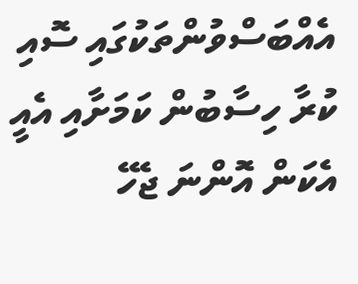އެއްބަސްވުންތަކުގައި ސޮއި ކުރާ ހިސާބުން ކަމަށާއި އެއީ އެކަން އޮންނަ ޖެހޭ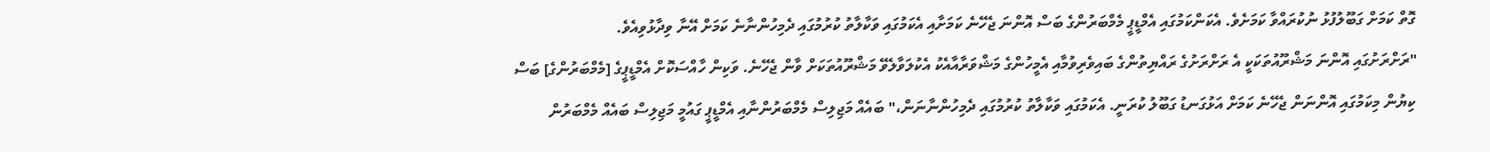ގޮތް ކަމަށް ގަބޫލުފުޅު ނުކުރައްވާ ކަމަށެވެ. އެކަންކަމުގައި އެމްޑީޕީ މެމްބަރުންގެ ބަސް އޮންނަ ޖެހޭނެ ކަމަށާއި އެކަމުގައި ވަކާލާތު ކުރުމުގައި ދެމިހުންނާނެ ކަމަށް އޭނާ ވިދާޅުވިއެވެ.
"ރަށްރަށުގައި އޮންނަ މަޝްރޫއުތަކަކީ އެ ރަށްރަށުގެ ރައްޔިތުންގެ ބައިވެރިވުމާއި އެމީހުންގެ މަޝްވަރާއާއެކު އެކުލަވާލެވޭ މަޝްރޫއުތަކަށް ވާން ޖެހޭނެ. ވަކިން ހާއްސަކޮށް އެމްޑީޕީގެ [މެމްބަރުންގެ] ބަސް ކިޔުން މިކަމުގައި އޮންނަން ޖެހޭނެ ކަމަށް އަޅުގަނޑު ގަބޫލު ކުރަނީ. އެކަމުގައި ވަކާލާތު ކުރުމުގައި ދެމިހުންނާނަން،" ބައެއް މަޖިލިސް މެމްބަރުންނާއި އެމްޑީޕީ ގައުމީ މަޖިލިސް ބައެއް މެމްބަރުން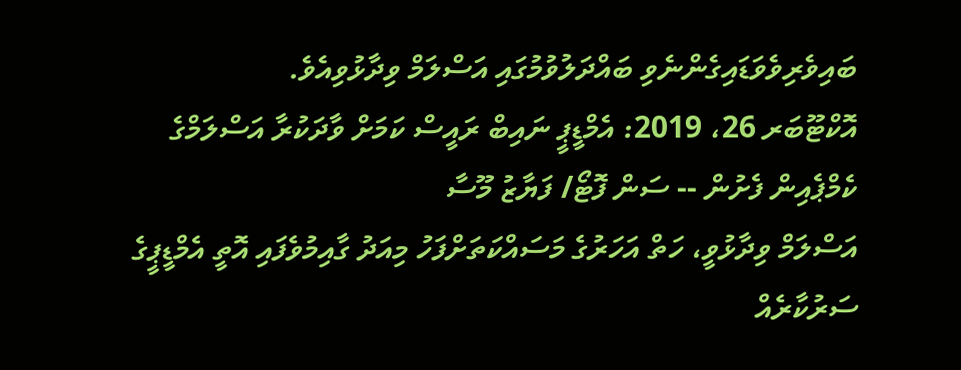ބައިވެރިވެވަޑައިގެންނެވި ބައްދަލުވުމުގައި އަސްލަމް ވިދާޅުވިއެވެ.
އޮކްޓޫބަރ 26، 2019: އެމްޑީޕީ ނައިބް ރައީސް ކަމަށް ވާދަކުރާ އަސްލަމްގެ ކެމްޕެއިން ފެށުން -- ސަން ފޮޓޯ/ ފަޔާޒު މޫސާ
އަސްލަމް ވިދާޅުވީ، ހަތް އަހަރުގެ މަސައްކަތަށްފަހު މިއަދު ގާއިމުވެފައި އޮތީ އެމްޑީޕީގެ ސަރުކާރެއް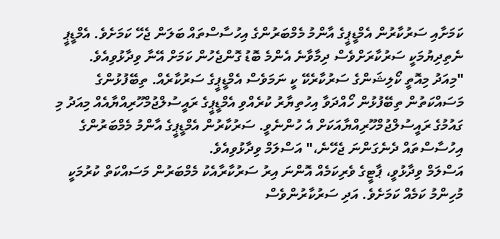ކަމަށާއި ސަރުކާރުން އެމްޑީޕީގެ އާންމު މެމްބަރުންގެ އިހުސާސްތައް ބަލަން ޖެހޭ ކަމަށެވެ. އެމްޑީޕީ ނެތިދިޔުމަކީ ސަރުކާރަށްވެސް ދިމާވާނެ އެންމެ ބޮޑު ގޮންޖެހުން ކަމަށް އޭނާ ވިދާޅުވިއެވެ.
"މިއަދު މިއޮތީ ކޯލިޝަންގެ ސަރުކާރެކޭ ކީ ނަމަވެސް އެމްޑީޕީގެ ސަރުކާރެއް. ތިބޭފުޅުންގެ މަސައްކަތުން ތިބޭފުޅުން ހޯއްދަވާ އިހުތިޔާރު ކުރެއްވި އެމްޑީޕީގެ ރައީސުލްޖުމްހޫރިއްޔާއެއް މިއަދު މި ގައުމުގެ ރައީސުލްޖުމްހޫރިއްޔާއަކަށް އެ ހުންނެވީ. ސަރުކާރުން އެމްޑީޕީގެ އާންމު މެމްބަރުންގެ އިހުސާސްތައް ދެނެގަންނަ ޖެހޭނެ،" އަސްލަމް ވިދާޅުވިއެވެ.
އަސްލަމް ވިދާޅުވީ، ޕާޓީގެ ވެރިކަމެއް އޮންނަ އިރު ސަރުކާރާއެކު މެމްބަރުން މަސައްކަތް ކުރުމަކީ މުހިންމު ކަމެއް ކަމަށެވެ. އަދި ސަރުކާރުންވެސް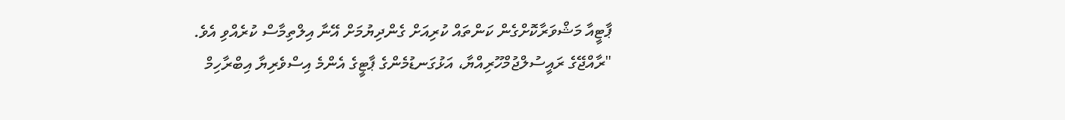ޕާޓީއާ މަޝްވަރާކޮށްގެން ކަންތައް ކުރިއަށް ގެންދިޔުމަށް އޭނާ އިލްތިމާސް ކުރެއްވި އެވެ.
"ރާއްޖޭގެ ރައީސުލްޖުމްހޫރިއްޔާ، އަޅުގަނޑުމެންގެ ޕާޓީގެ އެންމެ އިސްވެރިޔާ އިބްރާހިމް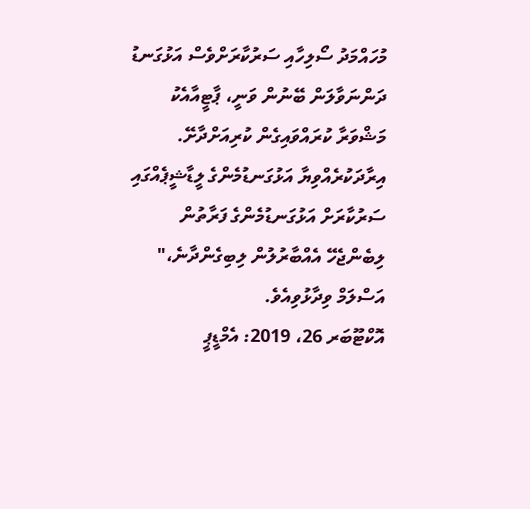މުހައްމަދު ސޯލިހާއި ސަރުކާރަށްވެސް އަޅުގަނޑު ދަންނަވާލަން ބޭނުން ވަނީ، ޕާޓީއާއެކު މަޝްވަރާ ކުރައްވައިގެން ކުރިއަށްދާށޭ. އިރާދަކުރެއްވިޔާ އަޅުގަނޑުމެންގެ ލީޑާޝީޕެއްގައި ސަރުކާރަށް އަޅުގަނޑުމެންގެ ފަރާތުން ލިބެންޖެހޭ އެއްބާރުލުން ލިބިގެންދާނެ،" އަސްލަމް ވިދާޅުވިއެވެ.
އޮކްޓޫބަރ 26، 2019: އެމްޑީޕީ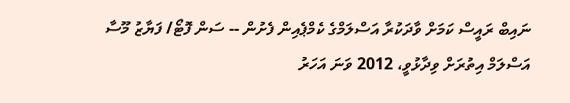ނައިބް ރައީސް ކަމަށް ވާދަކުރާ އަސްލަމްގެ ކެމްޕެއިން ފެށުން -- ސަން ފޮޓޯ/ ފަޔާޒު މޫސާ
އަސްލަމް އިތުރަށް ވިދާޅުވީ، 2012 ވަނަ އަހަރު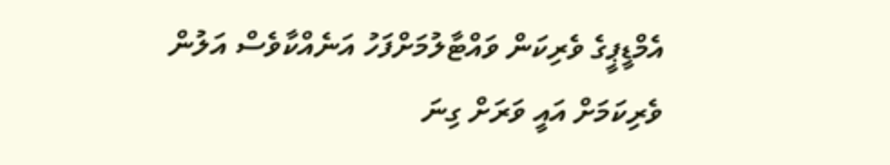އެމްޑީޕީގެ ވެރިކަން ވައްޓާލުމަށްފަހު އަނެއްކާވެސް އަލުން ވެރިކަމަށް އައީ ވަރަށް ގިނަ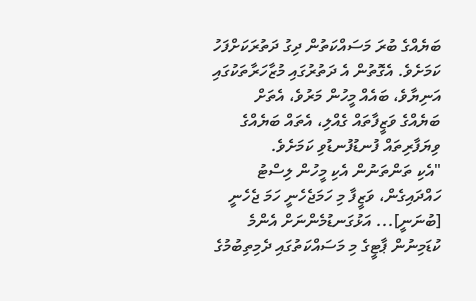ބަޔެއްގެ ބުރަ މަސައްކަތުން ދިގު ދަތުރަކަށްފަހު ކަމަށެވެ. އެގޮތުން އެ ދަތުރުގައި މުޒާހަރާތަކުގައި އަނިޔާވެ، ބައެއް މީހުން މަރުވެ، އެތަށް ބަޔެއްގެ ވަޒީފާތައް ގެއްލި، އެތައް ބަޔެއްގެ ވިޔަފާރިތައް ފުނޑުފުނޑުވި ކަމަށެވެ.
"އެކި ތަންތަނުން އެކި މީހުން ލިސްޓު ހައްދައިގެން، ވަޒީފާ މި ހަމަޖެހެނީ ހަމަ ޖެހެނީ [ބުނަނީ]... އަޅުގަނޑުމެންނަށް އެންމެ ކުޑަމިނުން ޕާޓީގެ މި މަސައްކަތުގައި ދެމިތިބުމުގެ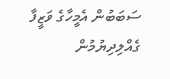ސަބަބުން އެމީހާގެ ވަޒީފާ ގެއްލިދިޔުމުން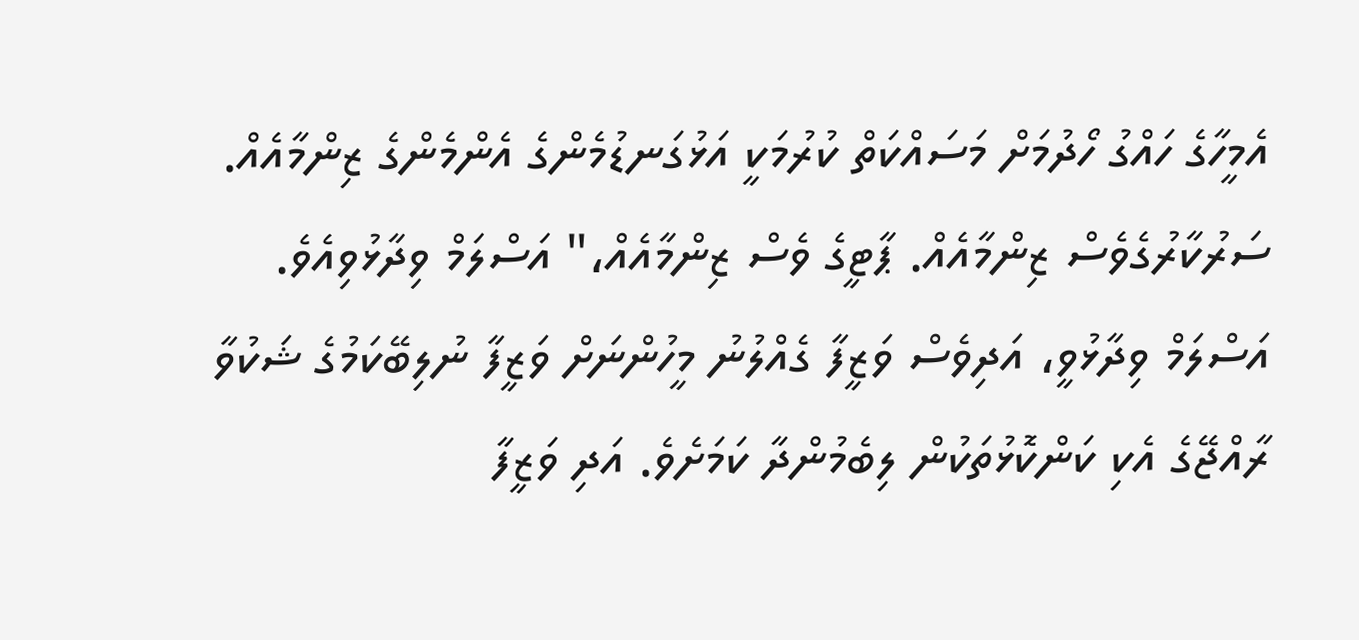އެމީހާގެ ހައްގު ހޯދުމަށް މަސައްކަތް ކުރުމަކީ އަޅުގަނޑުމެންގެ އެންމެންގެ ޒިންމާއެއް. ސަރުކާރުގެވެސް ޒިންމާއެއް. ޕާޓީގެ ވެސް ޒިންމާއެއް،" އަސްލަމް ވިދާޅުވިއެވެ.
އަސްލަމް ވިދާޅުވީ، އަދިވެސް ވަޒީފާ ގެއްލުނު މީހުންނަށް ވަޒީފާ ނުލިބޭކަމުގެ ޝަކުވާ ރާއްޖޭގެ އެކި ކަންކޮޅުތަކުން ލިބެމުންދާ ކަމަށެވެ. އަދި ވަޒީފާ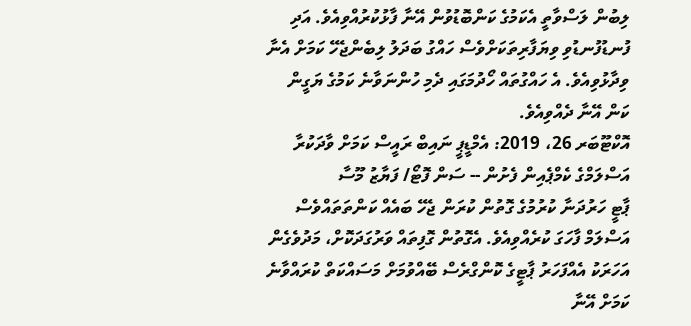ލިބުން ލަސްވާތީ އެކަމުގެ ކަންބޮޑުވުން އޭނާ ފާޅުކުރުއްވިއެވެ. އަދި ފުނޑުފުނޑުވި ވިޔަފާރިތަކަށްވެސް ހައްގު ބަދަލު ލިބެންޖެހޭ ކަމަށް އެނާ ވިދާޅުވިއެވެ. އެ ހައްގުތައް ހޯދުމަގައި ދެމި ހުންނަވާނެ ކަމުގެ ޔަގީން ކަން އޭނާ ދެއްވިއެވެ.
އޮކްޓޫބަރ 26، 2019: އެމްޑީޕީ ނައިބް ރައީސް ކަމަށް ވާދަކުރާ އަސްލަމްގެ ކެމްޕެއިން ފެށުން -- ސަން ފޮޓޯ/ ފަޔާޒު މޫސާ
ޕާޓީ ހަރުދަނާ ކުރުމުގެ ގޮތުން ކުރަން ޖެހޭ ބައެއް ކަންތަތައްވެސް އަސްލަމް ފާހަގަ ކުރެއްވިއެވެ. އެގޮތުން ގޮފިތައް ވަރުގަދަކޮށް، މަދުވެގެން އަހަރަކު އެއްފަހަރު ޕާޓީގެ ކޮންގްރެސް ބޭއްވުމަށް މަސައްކަތް ކުރައްވާނެ ކަމަށް އޭނާ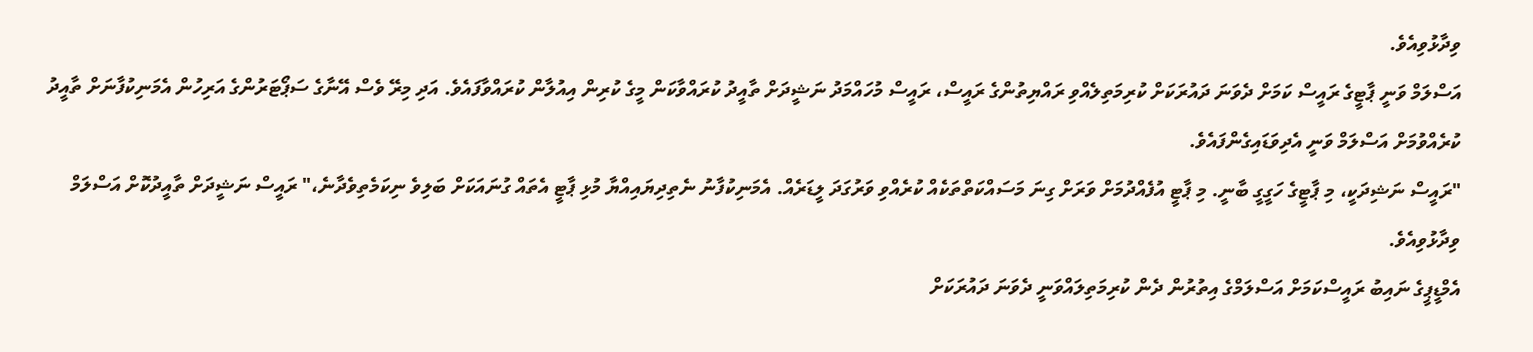ވިދާޅުވިއެވެ.
އަސްލަމް ވަނީ ޕާޓީގެ ރައީސް ކަމަށް ދެވަނަ ދައުރަކަށް ކުރިމަތިލެއްވި ރައްޔިތުންގެ ރައީސް، ރައީސް މުހައްމަދު ނަޝީދަށް ތާއީދު ކުރައްވާކަން މީގެ ކުރިން އިއުލާން ކުރައްވާފައެވެ. އަދި މިރޭ ވެސް އޭނާގެ ސަޕޯޓަރުންގެ އަރިހުން އެމަނިކުފާނަށް ތާއީދު ކުރެއްވުމަށް އަސްލަމް ވަނީ އެދިވަޑައިގެންފައެވެ.
"ރައީސް ނަޝިދަކީ، މި ޕާޓީގެ ހަގީގީ ބާނީ. މި ޕާޓީ އުފެއްދުމަށް ވަރަށް ގިނަ މަސައްކަތްތަކެއް ކުރެއްވި ވަރުގަދަ ލީޑަރެއް. އެމަނިކުފާނު ނެތިދިޔައިއްޔާ މުޅި ޕާޓީ އެތައް ގުނައަކަށް ބަލިވެ ނިކަމެތިވެދާނެ،" ރައީސް ނަޝީދަށް ތާއީދުކޮށް އަސްލަމް ވިދާޅުވިއެވެ.
އެމްޑީޕީގެ ނައިބު ރައީސްކަމަށް އަސްލަމްގެ އިތުރުން ދެން ކުރިމަތިލައްވަނީ ދެވަނަ ދައުރަކަށް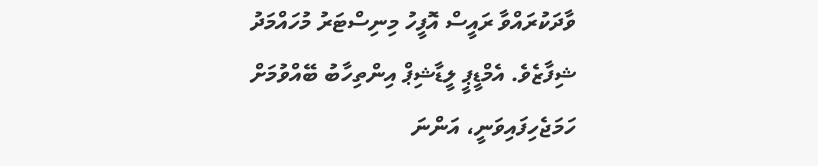ވާދަކުރައްވާ ރައީސް އޮފީހު މިނިސްޓަރު މުހައްމަދު ޝިފާޒެވެ. އެމްޑީޕީ ލީޑާޝިޕް އިންތިހާބު ބޭއްވުމަށް ހަމަޖެހިފައިވަނީ، އަންނަ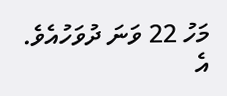މަހު 22 ވަނަ ދުވަހުއެވެ. އެ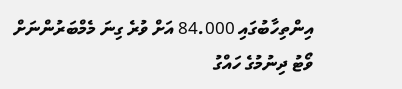އިންތިހާބުގައި 84.000 އަށް ވުރެ ގިނަ މެމްބަރުންނަށް ވޯޓު ދިނުމުގެ ހައްގު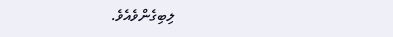ލިބިގެންވެއެވެ.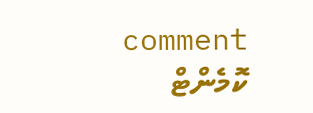comment ކޮމެންޓް